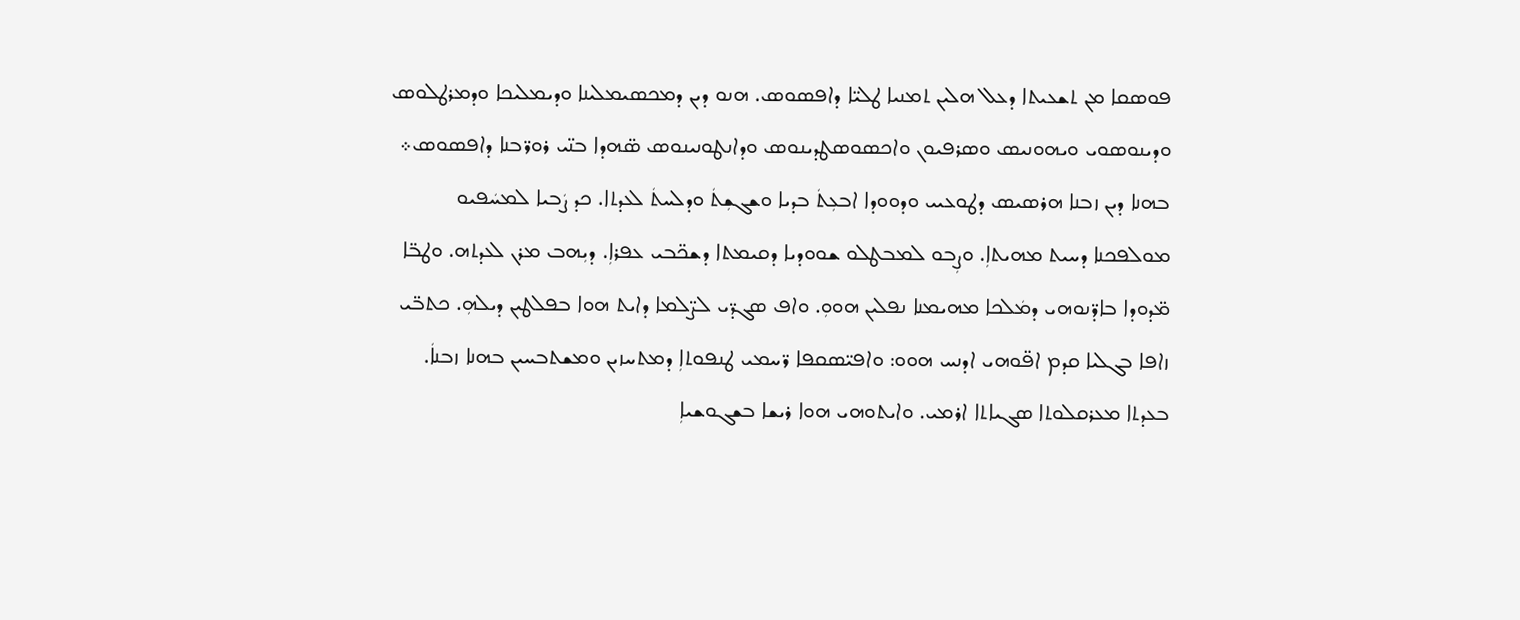ܦܘܣܩܐ ܡܢ ܬܫܥܝܬܐ ܕܥܠ ܗܠܝܢ ܬܡܢܝܐ ܛܠܝ̈ܐ ܕܐܦܣܘܣ. ܗܢܘ ܕܝܢ ܕܡܟܣܝܡܠܝܢܐ ܘܕܝܡܠܝܟܐ ܘܕܡܪܛܠܘܣ ܘܕܝܢܘܣܘܝ ܘܝܗܘܢܝܣ ܘܣܪܦܝܘܢ ܘܐܟܣܘܣܛܕܝܢܘܣ ܘܕܐܢܛܘܢܝܢܘܣ ܣ̈ܗܕܐ ܒܢ̈ܝ ܪܘܪ̈ܒܢܐ ܕܐܦܣܘܣ܀ ܒܗܢܐ ܕܝܢ ܙܒܢܐ ܗܪܣܝܣ ܕܛܘܥܝܝ ܘܕܘܘܕܐ ܐܒܥܼܬܿ ܒܕܝܐ ܘܫܓܫܼܬܿ ܘܕܠܚܬܿ ܠܥܕܬܐ. ܟܕ ܨܿܒܝܐ ܠܡܚܿܦܝܘ ܡܘܠܦܟܢܐ ܕܚܝܬ ܡܗܝܬܐܼ. ܘܨܼܒܘ ܠܡܒܛܠܘ ܫܘܘܕܝܐ ܕܩܝܡܬܐ ܕܫܟ̈ܒܝ ܥܦܪܐܼ. ܕܝܼܗܒ ܡܪܢ ܠܥܕܬܗ. ܘܛܒ̈ܐ ܡ̈ܕܘܕܐ ܒܐܕ̈ܢܘܗܝ ܕܡܿܠܟܐ ܡܗܝܡܢܐ ܢܦܠܝܢ ܗܘܘܼ. ܘܐܦ ܣܓܕ̈ܝ ܠܨ̈ܠܡܐ ܕܐܝܬ ܗܘܐ ܒܦܠܛܝܢ ܕܝܠܗܼ. ܟܬܒ̈ܝ ܙܐܦܐ ܒܓܠܝܐ ܩܕܡ ܐܦ̈ܘܗܝ ܐܕܢܚ ܗܘܘ: ܘܐܦܝ̈ܣܩܦܐ ܪ̈ܚܡܝ ܛܢܦܘܬܐܼ ܕܡܬܚܙܝܢ ܘܡܫܬܒܚܝܢ ܒܗܢܐ ܙܒܢܐܿ. ܒܥܕܬܐ ܡܥܪܩܠܘܬܐ ܣܓܝܐܬܐ ܐܪܡܝ. ܘܐܝܬܘܗܝ ܗܘܐ ܪܝܫܐ ܒܫܓܘܫܝܐܼ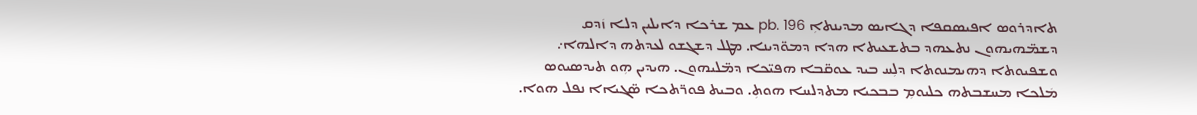ܬܐܕܪܘܣ ܐܦܝܣܩܦܐ ܕܓܐܝܣ ܡܕܝܢܬܐܼ pb. 196 ܥܡ ܫܪܟܐ ܕܐܝܠܝܢ ܕܠܐ ܙܿܕܩ ܕܫܡ̈ܗܝܗܘܢ ܢܬܥܗܕ ܒܬܫܥܝܬܐ ܗܕܐ ܕܡܘ̈ܕܝܢܐ. ܡܛܠ ܕܫܓܫܘ ܠܥܕܬܗ ܕܐܠܗܐ܇ ܘܫܦܝܘܬܐ ܕܗܝܡܢܘܬܐ ܕܠܼܚ ܒܝܕ ܥܘܩ̈ܒܐ ܗܦܝ̈ܟܐ ܕܡ̈ܠܝܗܘܢ. ܗܝܕܝܢ ܗܼܘ ܬܝܕܣܝܘܣ ܡܿܠܟܐ ܡܚܫܒܬܗ ܟܠܝܘܡܼ ܒܒܟܝܐ ܡܬܕܠܚܐ ܗܘܬܼ. ܘܒܝܬ ܦܘܪ̈ܬܟܐ ܣ̈ܓܝܐܐ ܢܦܠ ܗܘܐ.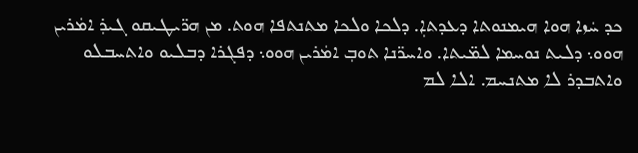ܟܕ ܚܿܙܐ ܗܘܐ ܗܝܡܢܘܬܐ ܕܥܕܬܐܼ. ܕܠܟܐ ܘܠܟܐ ܡܬܢܬܦܐ ܗܘܬ. ܡܢ ܗܪ̈ܝܛܝܩܘ ܓܝܪܼ ܐܡܿܪܝܢ ܗܘܘ܆ ܕܠܝܬ ܢܘܚܡܐ ܠܡ̈ܝܬܐ. ܘܐܚܪ̈ܢܐ ܬܘܒܼ ܐܡܿܪܝܢ ܗܘܘ܆ ܕܦܓܪܐ ܕܒܠܝܘ ܘܐܬܚܒܠܘ ܘܐܬܒܕܪ ܠܐ ܡܬܢܚܡ. ܐܠܐ ܠܡ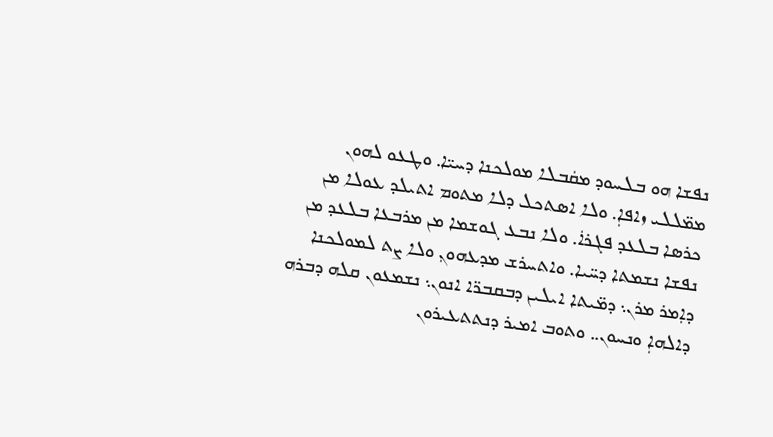ܢܦܫܐ ܗܘ ܒܠܚܘܕ ܡܩܿܒܠܐ ܡܘܠܟܢܐ ܕܚܝ̈ܐ. ܘܛܥܘ ܠܗܘܢ ܡܡ̈ܠܠܝ ܙܐܦܐܼ. ܘܠܐ ܐܣܬܟܠ ܕܠܐ ܡܬܘܡ ܐܬܝܠܕ ܥܘܠܐ ܡܢ ܟܪܣܐ ܒܠܥܕ ܦܓܪܐܿ. ܘܠܐ ܢܒܥ ܓܘܫܡܐ ܡܢ ܡܪܒܥܐ ܒܠܥܕ ܡܢ ܢܦܫܐ ܢܫܡܬܐ ܕܚ̈ܝܐ. ܘܐܬܚܪܫ ܡܕܥܗܘܢܼ ܘܠܐ ܨܬ ܠܡܘܠܟܢܐ ܕܐܼܡܪ ܡܪܢ܆ ܕܡ̈ܝܬܐ ܐܝܠܝܢ ܕܒܩܒܪ̈ܐ ܐܢܘܢ܆ ܢܫܡܥܘܢ ܩܠܗ ܕܒܪܗ ܕܐܠܗܐܼ ܘܢܚܘܢ.. ܘܬܘܒ ܐܡܝܪ ܕܢܬܬܥܝܪܘܢ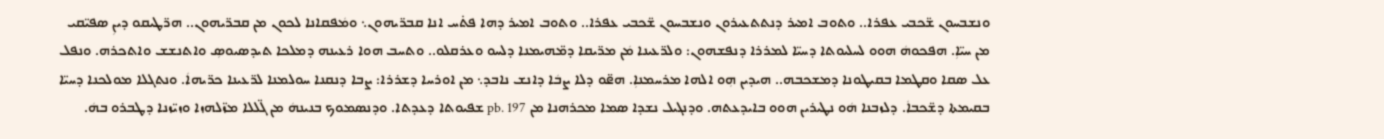ܘܢܫܒܚܘܢ ܫ̈ܟܒܝ ܥܦܪܐ.. ܘܬܘܒ ܐܡܝܪ ܕܢܬܬܥܝܪܘܢ ܘܢܫܒܚܘܢ ܫ̈ܟܒܝ ܥܦܪܐ.. ܘܬܘܒ ܐܡܝܪ ܕܗܐ ܦܬ̇ܚ ܐܢܐ ܩܒܪ̈ܝܗܘܢ܆ ܘܡܿܦܩܐܢܐ ܠܟܘܢ ܡܢ ܩܒܪ̈ܝܗܘܢ.. ܗܪ̈ܛܝܩܘ ܕܝܢܼ ܣܦܝ̈ܩܝ ܡܢ ܚܝ̈ܐܼ. ܗܦܟܘܗܿ ܗܘܘ ܠܚܠܝܘܬܐ ܕܚܝ̈ܐ ܠܡܪܪܐ ܕܢܦܫܗܘܢ: ܘܠܪ̈ܥܝܢܐ ܡܿܢ ܡܪ̈ܝܩܐ ܕܡ̈ܗܝܡܢܐ ܕܠܚܘ ܘܥܪܩܠܘ.. ܘܬܚܒ ܗܘܐ ܪܥܝܢܗ ܕܡܠܟܐ ܬܝܕܣܝܘܣܼ ܘܐܬܢܫܫ ܘܐܬܟܪܗ. ܘܢܦܠ ܥܠ ܣܩܐ ܘܩܛܡܐ ܒܩܝܛܘܢܐ ܕܡܫܟܒܗ.. ܗܝܕܝܢ ܗܼܘ ܐܠܗܐ ܡܪܚܡܢܐܼ. ܗܧܘ ܕܠܐ ܨܒܿܐ ܕܐܢܫ ܢܐܒܕ܆ ܡܢ ܐܘܪܚܐ ܕܫܪܪܐ: ܨܒܐ ܕܢܩܢܐ ܚܘܠܡܢܐ ܠܪ̈ܥܝܢܐ ܟܪ̈ܝܗܐܿ. ܘܢܬܓܠܐ ܡܘܠܟܢܐ ܕܚܝ̈ܐ ܒܩܝܡܬܐ ܕܫ̈ܟܒܐܿ. ܕܠܙܒܢܐ ܗܿܘ ܢܛܝܪܝܢ ܗܘܘ ܒܐܝܕܥܬܗ. ܘܕܢܓܝܠ ܢܫܕܐ ܣܡܐ ܡܟܪܗܢܐ ܡܢ pb. 197 ܫܦܝܘܬܐ ܕܥܕܬܐ. ܘܕܢܣܡܘܟ ܒܢܝܢܗܿ ܡܢ ܓ̈ܠܠܐ ܡܙ̈ܠܗܙܐ ܘܙܝ̈ܙܢܐ ܕܛܒܪܘ ܒܗܿ.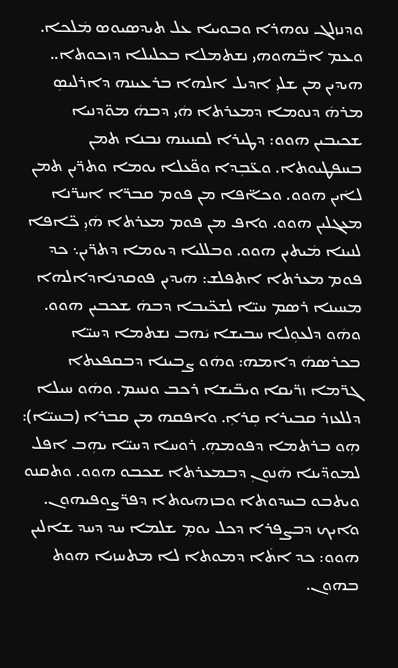ܘܕܢܙܠܓ ܢܘܗܪܐ ܘܒܘܝܝܐ ܥܠ ܬܝܕܣܝܘܣ ܡܿܠܟܐ. ܘܥܡ ܐܒ̈ܗܘܗܝ ܢܫܬܡܠܐ ܒܟܠܝܠܐ ܕܙܟܘܬܐ.. ܗܝܕܝܢ ܡܢ ܫܠܝܼ ܐܕܝܠ ܐܠܗܐ ܒܪܥܝܢܗ ܕܐܪܠܝܣܼ ܡܪܗܿ ܕܢܘܡܐ ܕܡܥܪܬܐ ܗܿܝ ܕܒܗܿ ܡܘ̈ܕܢܝܐ ܫܟܝܒܝܢ ܗܘܘ: ܕܛܝܪܐ ܠܩܢܝܢܗ ܢܒܢܐ ܬܡܢ ܒܚܦܛܝܘܬܐ. ܘܥ̈ܒܼܕܐ ܘܦ̈ܥܠܐ ܝܘܡܐ ܘܬܪ̈ܝܢ ܬܡܢ ܠܐܿܝܢ ܗܘܘ. ܘܟܐ̈ܦܐ ܡܢ ܦܘܡ ܩܒܪ̈ܐ ܐܚܪ̈ܢܐ ܡܥܓܠܝܢ ܗܘܘ. ܘܐܦ ܡܢ ܦܘܡ ܡܥܪܬܐ ܗܿܝܼ ܟ̈ܐܦܐ ܠܢܝܢܐ ܡܿܝܬܝܢ ܗܘܘ. ܘܒܠܠܝܐ ܕܝܘܡܐ ܕܬܪ̈ܝܢ܆ ܟܕ ܦܘܡ ܡܥܪܬܐ ܐܬܦܠܫ: ܗܝܕܝܢ ܦܘܩܕܢܐܕܐܠܗܐ ܡܚܝܢܐ ܪܣܡ ܚܝ̈ܐ ܠܫܟ̈ܝܒܐ ܕܒܗܿ ܫܟܒܝܢ ܗܘܘ. ܘܗܿܘ ܕܠܥܘܼܠܐ ܚܒܝܫܐ ܝܿܗܒ ܢܫܬܡܐ ܕܚܝ̈ܐ ܒܟܪܣܗܿ ܕܐܡܗ: ܘܗܿܘ ܨܒܝܢܐ ܕܒܩܦܥܬܐ ܓܪ̈ܡܐ ܙܪ̈ܝܩܐ ܘܝܒ̈ܝܫܐ ܪܟܒ ܘܢܚܡ. ܘܗܿܘ ܚܝܠܐ ܕܠܠܥܙܪ ܩܒܝܪܐ ܩܼܪܐܼ. ܘܐܦܩܗ ܡܢ ܩܒܪܐ (ܒܚܝ̈ܐ): ܗܼܘ ܒܪܬܡܐ ܕܦܘܡܗܼ. ܪܘܚܐ ܕܚܝ̈ܐ ܝܗܼܒ ܐܦܠ ܠܡܘܕ̈ܝܢܐ ܗܿܢܘܢܼ ܕܒܡܥܪܬܐ ܫܟܒܘ ܗܘܘ. ܘܬܩܢܘ ܘܝܬܒܘ ܒܚܕܘܬܐ ܘܒܙܗܝܘܬܐ ܕܦܪ̈ܨܘܦܝܗܘܢ. ܘܐܝܟ ܕܒܨܦܪܐ ܕܟܠ ܝܘܡܼ ܫܠܡܐ ܚܕ ܕܚܕ ܫܐܠܝܢ ܗܘܘ: ܟܕ ܐܬܿܐ ܕܡܘܬܐ ܠܐ ܡܬܚܙܝܐ ܗܘܬ ܒܗܘܢ.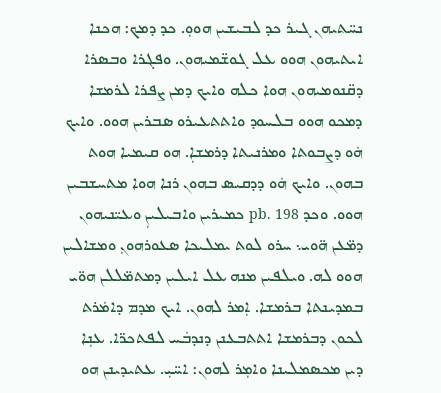ܢܚ̈ܬܝܗܢ ܓܝܪ ܟܕ ܠܒܝܫܝܢ ܗܘܘܼ. ܟܕ ܕܡܟ: ܗܟܢܐ ܐܝܬܝܗܘܢ ܗܘܘ ܥܠ ܓܘܫ̈ܡܝܗܘܢ. ܘܦܓܪܐ ܘܒܣܪܐ ܕܩ̈ܢܘܡܝܗܘܢ ܗܘܐ ܟܠܗ ܘܐܝܟ ܕܡܢ ܨܦܪܐ ܠܪܡܫܐ ܕܡܟܘ ܗܘܘ ܒܠܚܘܕ ܘܐܬܬܥܝܪܘ ܣܒܪܝܢ ܗܘܘ. ܘܐܝܟ ܗܿܘ ܕܨܒܘܬܐ ܘܡܪܢܝܬܐ ܕܪܡܫܐܼ. ܗܘ ܩܝܡܝܐ ܗܘܬ ܒܗܘܢ. ܘܐܝܟ ܗܿܘ ܕܕܩܝܣ ܒܗܘܢ ܪܢܐ ܗܘܐ ܡܬܚܫܒܝܢ ܗܘܘ. ܘܟܕ pb. 198 ܟܡܝܪܝܢ ܘܐܒܝܠܝܢܼ ܘܥܝ̈ܢܝܗܘܢ ܕܡ̈ܥܢ ܗ̈ܘܝ܆ ܚܪܘ ܠܘܬ ܝܡܠܝܟܐ ܣܥܘܪܗܘܢܼ ܘܡܫܐܠܝܢ ܗܘܘ ܠܗ. ܘܝܠܦܝܢ ܡܢܗ ܥܠ ܐܝܠܝܢ ܕܡܬܡ̈ܠܠܢ ܗܘ̈ܝ ܒܡܕܝܢܬܐ ܒܪܡܫܐ. ܐܼܡܪ ܠܗܘܢ. ܐܝܟ ܡܕܡ ܕܐܡܿܪܬ ܠܟܘܢ ܕܒܪܡܫܐ ܐܬܬܒܥܢܢ ܕܢܕܒܿܚ ܠܦܬܟܪ̈ܐ. ܥܢܼܐ ܕܝܢ ܡܟܣܡܠܝܢܐ ܘܐܡܼܪ ܠܗܘܢ: ܐܚ̈ܝܼ. ܥܬܝܕܝܢܢ ܗܘ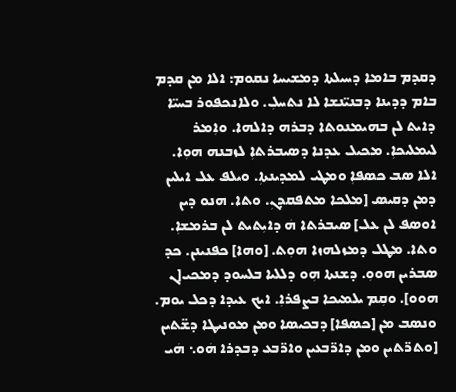ܕܩܕܡ ܒܐܡܐ ܕܚܝܠܬܐ ܕܡܫܝܚܐ ܢܩܘܡ: ܐܠܐ ܡܢ ܩܕܡ ܒܐܡ ܕܕܝܢܐ ܕܒܢܝ̈ܢܫܐ ܠܐ ܢܬܚܠܼ. ܘܠܐܢܟܦܘܪ ܒܚܝ̈ܐ ܕܐܝܬ ܠܢ ܒܗܝܡܢܘܬܐ ܕܒܪܗ ܕܐܠܗܐ. ܘܐܼܡܪ ܠܝܡܠܝܟܐܼ. ܡܟܝܠ ܥܕܢܐ ܕܣܝܒܪܬܐܼ ܠܙܒܢܗ ܗܘܼܐ. ܐܠܐ ܣܒ ܟܣܦܐܼ ܘܡܛܝ ܠܡܕܝܢܬܐܼ. ܘܝܠܦ ܥܠ ܐܝܠܝܢ ܕܡܢ ܕܩܝܣ [ܡܠܟܐ ܡܬܦܩܕܢܼ. ܘܬܐ. ܗܢܘ ܕܝܢ ܐܘܣܦ ܠܢ ܥܠ] ܣܝܒܪܬܐ ܗܿ ܕܐܝܼܬܝܬ ܠܢ ܒܪܡܫܐܼ. ܘܬܐ. ܡܛܠ ܕܡܙܠܗܙܐ ܗܘܼܬ. [ܘܗܐ] ܟܦܢܝܢܢ. ܟܕ ܣܒܪܝܢ ܗܘܘܼ. ܕܫܢܬܐ ܗܼܘ ܕܠܠܝܐ ܒܠܚܘܕ ܕܡܟܝ[ܢ ܗܘܘ]. ܘܩܼܡ ܝܠܡܝܟܐ ܒܨܦܪܐܼ. ܐܝܟ ܥܝܕܐ ܕܟܠ ܝܘܡ. ܘܢܣܒ ܡܢ [ܟܣܦܐ] ܕܒܟܝܣܐ ܘܡܢ ܡܘܢܝܛܐ ܕܫ̈ܬܝܢ [ܘܬܪ̈ܬܝܢ ܘܡܢ ܕܐܪ̈ܒܥܝܢ ܘܐܪ̈ܒܥ ܕܒܕܪܐ ܗܿܘ܆ ܗܿܝ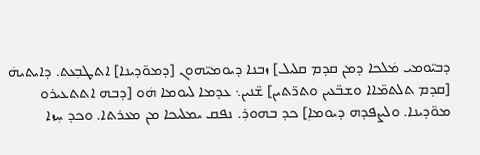ܕܒܝ̈ܘܡܝ ܡܿܠܟܐ ܕܡܢ ܩܕܡ ܩܠܝܠ] ܙܒܢܐ ܕܝܘܡܝ̈ܗܘܢ [ܕܡܘ̈ܕܝܢܐ] ܐܬܛܒܼܥܬ. ܕܐܝܬܝܗܿ [ܩܕܡ ܬܠܬܡ̈ܐܐ ܘܫܒ̈ܥܝܢ ܘܬܪ̈ܬܝܢ] ܫ̈ܢܝܢ܆ ܥܕܡܐ ܠܝܘܡܐ ܗܿܘ [ܕܒܗ ܐܬܬܥܝܪܘ ܡܘ̈ܕܝܢܐ. ܘܠܨܦܕܗ ܕܝܘܡܐܼ] ܟܕ ܒܗܘܪܼ. ܢܦܩ ܝܡܠܝܟܐ ܡܢ ܡܥܪܬܐ. ܘܟܕ ܚܼܙܐ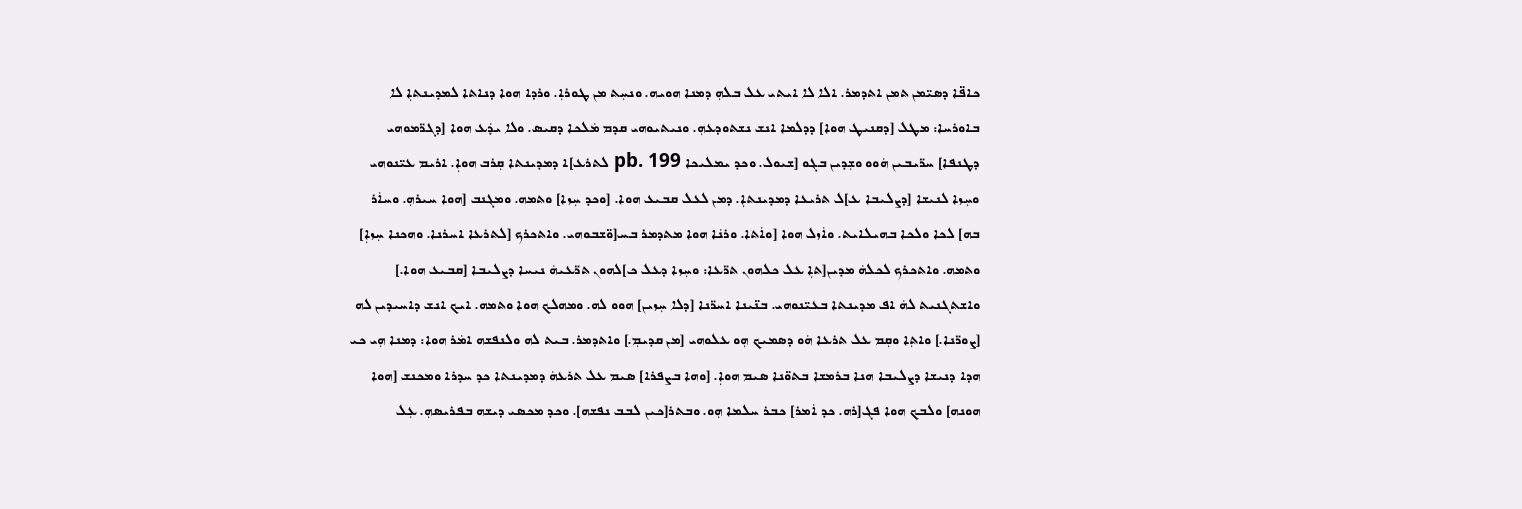ܟܐܦ̈ܐ ܕܣܝ̈ܡܢ ܬܡܢ ܐܬܕܡܪ. ܐܠܐ ܠܐ ܐܝܬܝ ܥܠ ܒܠܗܼ ܕܡܢܐ ܗܘܝܗ. ܘܢܚܼܬ ܡܢ ܛܘܪܐܼ. ܘܪܕܐ ܗܘܐ ܕܢܐܬܐ ܠܡܕܝܢܬܐܼ ܠܐ ܒܐܘܪܚܐ: ܡܛܠ [ܕܩܢܝܛ ܗܘܐ] ܕܕܠܡܐ ܐܢܫ ܢܫܬܘܕܥܗܼ. ܘܢܝܬܝܘܗܝ ܩܕܡ ܡܿܠܟܐ ܕܩܝܣ. ܘܠܐ ܝܕܿܥ ܗܘܐ [ܕܓܪ̈ܡܘܗܝ ܕܛܢܦܐ] ܚܪ̈ܝܒܝܢ ܗܿܘܘ ܘܫܼܕܝܢ ܒܓܘ [ܫܝܘܠ. ܘܟܕ ܝܡܠܝܟܐ pb. 199 ܠܬܪܥ]ܐ ܕܡܕܝܢܬܐ ܩܼܪܒ ܗܘܐܼ. ܐܪܝܡ ܥܝ̈ܢܘܗܝ ܘܚܼܙܐ ܠܢܝܫܐ [ܕܨܠܝܒܐ ܥ]ܠ ܬܪܝܥܐ ܕܡܕܝܢܬܐܼ. ܕܡܢ ܠܥܠ ܩܒܝܥ ܗܘܐ. [ܘܟܕ ܚܼܙܐ] ܘܬܡܗ. ܘܡܓܢܒ [ܗܘܐ ܚܝܪܗܼ. ܘܚܐܿܪ ܒܗ] ܠܟܐ ܘܠܟܐ ܒܗܝܠܐܝܬ. ܘܐܿܙܠ ܗܘܐ [ܘܐܿܬܐ. ܘܪܢܿܐ ܗܘܐ ܡܬܕܡܪ ܒܚ[ܘ̈ܫܒܘܗܝ. ܘܐܬܟܪܟ [ܠܬܪܥܐ ܐܚܪܢܐ. ܘܗܟܢܐ ܚܼܙܐܼ] ܘܬܡܗ. ܘܐܬܟܪܟ ܠܟܠܗܿ ܡܕܝܢ[ܬܐܼ ܥܠ ܟܠܗܘܢ ܬܪ̈ܥܐ: ܘܚܼܙܐ ܕܥܠ ܟ]ܠܗܘܢ ܬܪ̈ܥܝܗܿ ܢܝܚܐ ܕܨܠܝܒܐ [ܩܒܝܥ ܗܘܐ.] ܘܐܫܬܓܢܝܬ ܠܗܿ ܐܦ ܡܕܝܢܬܐ ܒܥܝ̈ܢܘܗܝ. ܒܢ̈ܝܢܐ ܐܚܪ̈ܢܐ [ܕܠܐ ܚܼܙܝܢ] ܗܘܘ ܠܗ. ܘܡܗܠܟ ܗܘܐ ܘܬܡܗ. ܐܝܟ ܐܢܫ ܕܐܚܝܕܝܢ ܠܗ [ܨܘܪ̈ܢܐ.] ܘܐܬܼܐ ܘܩܼܡ ܥܠ ܬܪܥܐ ܗܿܘ ܕܣܡܝܟ ܗܼܘ ܥܠܘܗܝ [ܡܢ ܩܕܝܡܼ.] ܘܐܬܕܡܪ. ܒܝܬ ܠܗ ܘܠܢܦܫܗ ܐܡܿܪ ܗܘܐ: ܕܡܢܐ ܗܼܝ ܟܝ ܗܕܐ ܕܢܝܫܐ ܕܨܠܝܒܐ ܗܢܐ ܒܪܡܫܐ ܒܬܘ̈ܢܐ ܣܝܡ ܗܘܐܼ. [ܘܗܐ ܒܨܦܪܐ] ܣܝܡ ܥܠ ܬܪܥܗܿ ܕܡܕܝܢܬܐ ܟܕ ܚܕܪܐ ܘܡܟܢܫ [ܗܘܐ ܗܘܢܗ] ܘܠܒܟ ܗܘܐ ܦܓ[ܪܗ. ܟܕ ܐܿܡܪ] ܟܒܪ ܚܠܡܐ ܗܼܘ. ܘܒܬܪ[ܟܝܢ ܠܒܒ ܢܦܫܗ]. ܘܟܕ ܡܟܣܝ ܕܝܫܗ ܒܦܪܝܣܗܼ. ܥܼܠ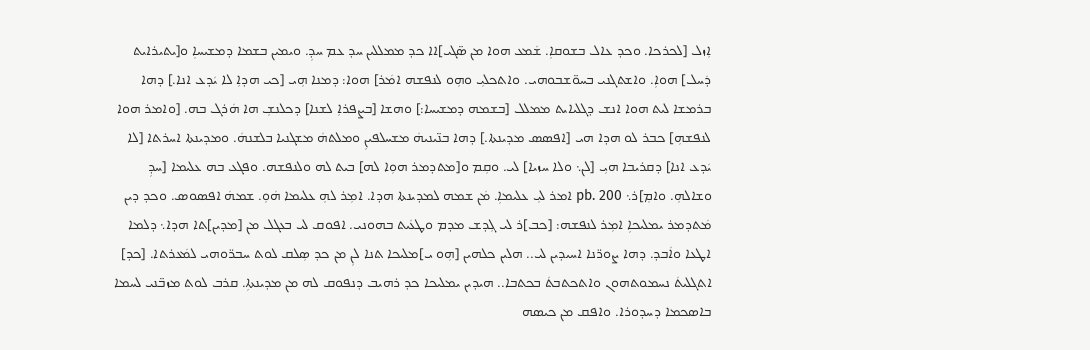ܐܼܙܠ [ܠܟܪܟܐ. ܘܟܕ ܥܐܠ ܒܫܘܩܐܼ. ܫܿܡܥ ܗܘܐ ܡܢ ܣ̈ܓܝ]ܐܐ ܟܕ ܡܡܠܠܝܢ ܚܕ ܥܡ ܚܕܼ. ܘܝܡܝܢ ܒܫܡܐ ܕܡܫܝܚܐܼ ܘ[ܝܬܝܪܐܝܬ ܕܿܚܠ] ܗܘܐܼ. ܘܐܫܬܓܢܝ ܒܚܘ̈ܫܒܘܗܝ. ܘܐܬܟܠܝܼ ܘܗܼܘ ܠܢܦܫܗ ܐܡܿܪ] ܗܘܐ: ܕܡܢܐ ܗܼܝ [ܟܝ ܗܕܐܼ ܠܐ ܝܿܕܥ ܐܢܐ.] ܕܗܐ ܒܪܡܫܐ ܠܝܬ ܗܘܐ ܐܢܫ ܕܓܠܝܐܝܬ ܡܡܠܠ [ܒܫܡܗ ܕܡܫܝܚܐ:] ܘܗܫܐ [ܒܨܦܪܐܼ ܠܫܢܐ] ܕܟܠܢܫܼ ܗܐ ܗܿܪܓ ܒܗ. [ܘܐܡܪ ܗܘܐ ܠܢܦܫܗܼ] ܟܒܪ ܠܘ ܗܕܐ ܗܝ [ܐܦܣܣ ܡܕܝܢܬܐ.] ܕܗܐ ܒܢ̈ܝܢܝܗܿ ܡܫܚܠܦܝܢܼ ܘܡܠܬܗܿ ܡܫܓܢܝܐ ܒܠܫܢܗܿ. ܘܡܕܝܢܬܐ ܐܚܪܬܐ [ܠܐ ܝܿܕܥ ܐܢܐ] ܕܩܪܝܒܐ ܗܝܼ [ܠܢ܆ ܘܠܐ ܚܙܝܐ] ܠܝ. ܘܩܼܡ ܘ[ܡܬܕܡܪ ܗܘܼܐ ܠܗ] ܒܝܬ ܠܗ ܘܠܢܦܫܗ. ܘܦܓܥ ܒܗ ܥܠܝܡܐ [ܚܕܼ ܘܫܐܠܗܼ. ܘܐܡܼ]ܪ܆ pb. 200 ܐܡܪ ܠܝܼ ܥܠܝܡܐܼ. ܡܿܢ ܫܡܗ ܠܡܕܝܢܬܐ ܗܕܐ. ܐܡܼܪ ܠܗܼ ܥܠܝܡܐ ܗܿܘܼ. ܫܡܗܿ ܐܦܣܘܣ. ܘܟܕ ܕܝܢ ܡܿܬܕܡܪ ܝܡܠܝܟܐܼ ܐܡܼܪ ܠܢܦܫܗ: [ܟܒ]ܪ ܠܝ ܓܼܕܫ ܡܕܡ ܘܛܥܿܝܬ ܒܗܘܢܝ. ܐܦܘܩ ܠܝ ܒܥܓܠ ܡܢ [ܡܕܝܢ]ܬܐ ܗܕܐ܆ ܕܠܡܐ ܐܛܥܐ ܘܐܿܒܕ. ܕܗܐ ܨܘܪ̈ܢܐ ܐܚܝܕܝܢ ܠܝ.. ܗܠܝܢ ܟܠܗܝܢ [ܗܼܘ ܝ]ܡܠܝܟܐ ܬܢܐ ܠܢܼ ܡܢ ܟܕ ܣܼܠܩ ܠܘܬ ܚܒܪ̈ܘܗܝ ܠܡܿܥܪܬܐ. [ܟܕ] ܐܬܓܠܝܬܿ ܢܚܡܘܬܗܘܢ ܘܐܬܟܬܒܬܿ ܒܟܬܒܐ.. ܗܝܕܝܢ ܝܡܠܝܟܐ ܟܕ ܪܗܝܒ ܕܢܦܘܩ ܠܗ ܡܢ ܡܕܝܢܬܐܼ. ܩܪܒ ܠܘܬ ܡܙܒ̈ܢܝ ܠܚܡܐ ܒܐܣܟܡܐ ܕܚܕܘܪܐ. ܘܐܦܩ ܡܢ ܟܝܣܗ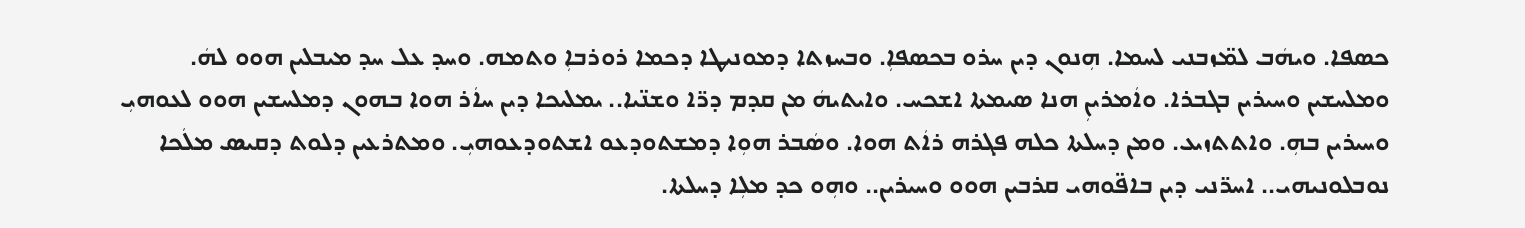ܟܣܦܐ. ܘܝܗܿܒ ܠܡ̈ܙܒܢܝ ܠܚܡܐ. ܗܼܢܘܢ ܕܝܢ ܚܪܘ ܒܟܣܦܐܼ. ܘܒܚܙܬܐ ܕܡܘܢܝܛܐ ܕܟܡܐ ܪܘܪܒܐܼ ܘܬܡܗ. ܘܚܕ ܥܠ ܚܕ ܡܝܒܠܝܢ ܗܘܘ ܠܗܿ. ܘܡܠܚܫܝܢ ܘܚܝܪܝܢ ܒܓܒܪܐ. ܘܐܿܡܪܝܢܼ ܗܢܐ ܣܝܡܬܐ ܐܫܟܚ. ܘܐܝܬܝܗܿ ܡܢ ܩܕܡ ܕܪ̈ܐ ܘܫܢ̈ܝܐ.. ܝܡܠܝܟܐ ܕܝܢ ܚܐܿܪ ܗܘܐ ܒܗܘܢ ܕܡܠܚܫܝܢ ܗܘܘ ܠܥܘܗܝܼ ܘܚܝܪܝܢ ܒܗܼ. ܘܐܬܬܙܝܥ. ܘܡܢ ܕܚܠܬܐ ܟܠܗ ܦܓܪܗ ܪܐܿܬ ܗܘܐ. ܘܣܿܒܪ ܗܘܼܐ ܕܡܫܬܘܕܥܘ ܐܫܬܘܕܥܘܗܝܼ. ܘܡܬܪܥܝܢ ܕܠܘܬ ܕܩܝܣ ܡܠܿܟܐ ܢܘܒܠܘܢܝܗܝ.. ܐܚܪ̈ܢܝ ܕܝܢ ܒܐܦ̈ܘܗܝ ܩܪܒܝܢ ܗܘܘ ܘܚܝܪܝܢ.. ܘܗܼܘ ܟܕ ܡܠܼܐ ܕܚܠܬܐ.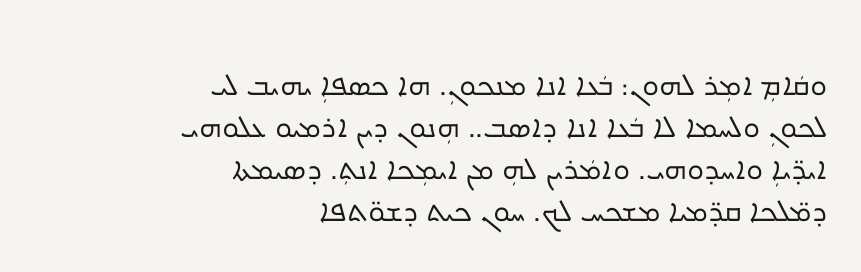ܘܩܿܐܡܼ ܐܡܼܪ ܠܗܘܢ: ܒܿܥܐ ܐܢܐ ܡܢܟܘܢܼ. ܗܐ ܟܣܦܐܼ ܝܗܝܒ ܠܝ ܠܟܘܢܼ ܘܠܚܡܐ ܠܐ ܒܿܥܐ ܐܢܐ ܕܐܣܒ.. ܗܼܢܘܢ ܕܝܢ ܐܪܡܝܘ ܥܠܘܗܝ ܐܝܕ̈ܝܐܼ ܘܐܚܕܘܗܝ. ܘܐܡܿܪܝܢ ܠܗܼ ܡܢ ܐܝܡܼܟܐ ܐܢܬܼ. ܕܣܝܡܬܐ ܕܡ̈ܠܟܐ ܩܕ̈ܡܝܐ ܡܫܟܚ ܠܟ. ܚܘܢ ܟܝܬ ܕܫܘ̈ܬܦܐ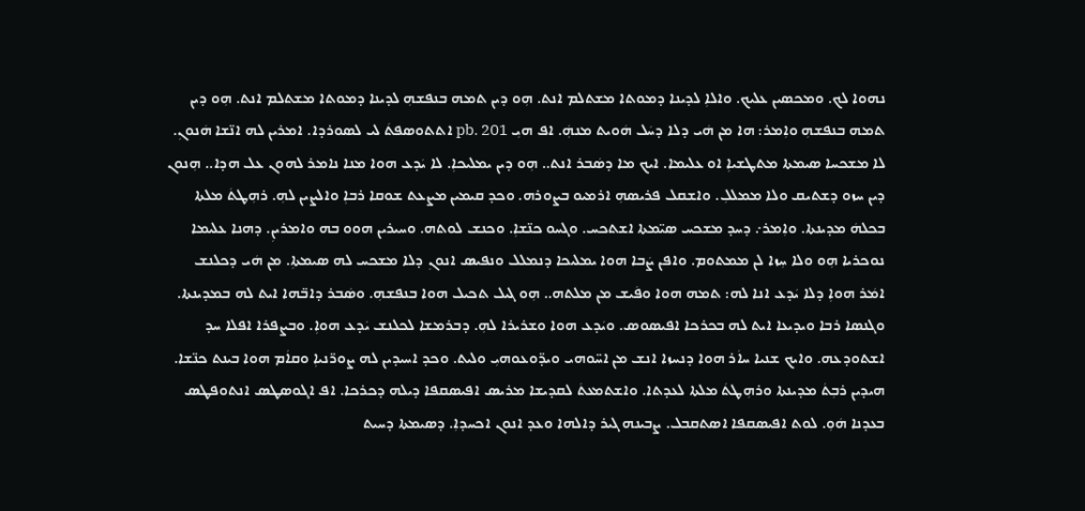ܢܗܘܐ ܠܟ. ܘܡܟܣܝܢ ܥܠܝܟ. ܘܐܠܐܼ ܠܕܝܢܐ ܕܡܘܬܐ ܡܫܬܠܡ ܐܢܬ. ܗܼܘ ܕܝܢ ܬܡܗ ܒܢܦܫܗܼ ܠܕܝܢܐ ܕܡܘܬܐ ܡܫܬܠܡ ܐܢܬ. ܗܼܘ ܕܝܢ ܬܡܗ ܒܢܦܫܗܼ ܘܐܼܡܪ: ܗܐ ܡܢ ܗܿܝ ܕܠܐ ܕܚܿܠ ܗܿܘܝܬ ܡܢܗܼܿ. ܐܦ ܗܝܼ pb. 201 ܐܬܬܘܣܦܬܿ ܠܝ ܠܣܘܪܕܐ. ܐܡܪܝܢ ܠܗ ܐܢ̈ܫܐ ܗܿܢܘܢܼ. ܠܐ ܡܫܟܚܐ ܣܝܡܬܐ ܡܬܛܫܝܐܼ ܐܘ ܥܠܝܡܐ. ܐܝܟ ܡܐ ܕܣܿܒܪ ܐܢܬ.. ܗܼܘ ܕܝܢ ܝܡܠܝܟܐܼ. ܠܐ ܝܿܕܥ ܗܘܐ ܡܢܐ ܢܐܡܪ ܠܗܘܢ ܥܠ ܗܕܐ.. ܗܼܢܘܢ ܕܝܢ ܚܙܘ ܕܫܬܝܩ ܘܠܐ ܡܡܠܠܼ. ܘܐܫܩܠ ܦܪܝܣܗܼ ܐܪܡܝܘ ܒܨܘܪܗ. ܘܟܕ ܩܝܡܝܢ ܡܨܥܬ ܫܘܩܐ ܪܒܐܼ ܘܐܠܨܝܢ ܠܗܼ. ܪܗܼܛܬܿ ܡܠܬܐ ܒܟܠܗܿ ܡܕܝܢܬܐ. ܘܐܼܡܪ܇ ܕܚܕ ܡܫܟܚ ܣܝ̈ܡܬܐ ܐܫܬܟܚ. ܘܓܚܘ ܟܢ̈ܫܐܼ. ܘܟܢܫ ܠܘܬܗ. ܘܚܝܪܝܢ ܗܘܘ ܒܗ ܘܐܡܪܝܢܼ. ܕܗܢܐ ܥܠܝܡܐ ܢܘܟܪܝܐ ܗܼܘ ܘܠܐ ܚܼܙܐ ܠܢ ܡܡܬܘܡ. ܘܐܦܢ ܨܿܒܐ ܗܘܐ ܝܡܠܝܟܐ ܕܢܡܠܠ ܘܢܦܝܣ ܐܢܘܢܼ ܕܠܐ ܡܫܟܚ ܠܗ ܣܝܡܬܐܼ. ܡܢ ܗܿܝ ܕܟܠܢܫ ܐܡܿܪ ܗܘܐܼ ܕܠܐ ܝܿܕܥ ܐܢܐ ܠܗ: ܬܡܗ ܗܘܐ ܘܦܿܝܫ ܡܢ ܡܠܬܗ.. ܗܼܘ ܓܝܠ ܬܟܝܠ ܗܘܐ ܒܢܦܫܗܼ. ܘܣܿܒܪ ܕܐܒ̈ܗܐ ܐܝܬ ܠܗ ܒܡܕܝܢܬܐ. ܘܓܢܣܐ ܪܒܐ ܘܝܕܝܥܐ ܐܝܬ ܠܗ ܒܟܪܟܐ ܐܦܝܣܘܣ. ܘܝܿܕܥ ܗܘܐ ܘܫܪܝܪܐ ܠܗܼ. ܕܒܪܡܫܐ ܠܟܠܢܫ ܝܿܕܥ ܗܘܐܼ. ܘܒܨܦܪܐ ܐܦܠܐ ܚܕ ܐܫܬܘܕܥܗ. ܘܐܝܟ ܫܢܝܐ ܚܐܿܪ ܗܘܐ ܕܢܚܙܐ ܐܢܫ ܡܢ ܐܚ̈ܘܗܝ ܘܝܕ̈ܘܥܘܗܝܼ ܘܠܝܬ. ܘܟܕ ܐܚܝܕܝܢ ܠܗ ܨܘܪ̈ܢܝܐܼ ܘܩܐܿܡ ܗܘܐ ܒܝܢܬ ܟܢ̈ܫܐ. ܗܝܕܝܢ ܪܒܼܬܿ ܡܕܝܢܬܐ ܘܪܗܼܛܬܿ ܡܠܬܐ ܠܥܕܬܐ. ܘܐܫܬܡܥܬܿ ܠܩܕܝܫܐ ܡܪܝܣ ܐܦܝܣܩܦܐ ܕܝܠܗ ܕܟܪܟܐ. ܐܦ ܐܓܘܣܛܣ ܐܢܬܘܦܛܣ ܒܥܕܢܐ ܗܿܘܼ. ܠܘܬ ܐܦܝܣܩܦܐ ܐܣܬܩܒܠ. ܨܒܝܢܗ ܓܝܪ ܕܐܠܗܐ ܘܥܕ ܐܢܘܢ ܐܟܚܕܐܼ. ܕܣܝܡܬܐ ܕܚܝܬ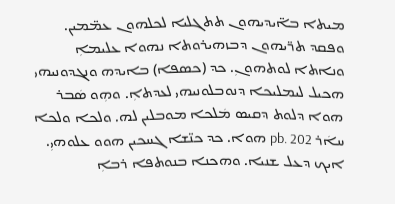ܡܝܬܐ ܒܐ̈ܝܕܝܗܘܢ ܬܬܓܠܝܐ ܠܟܠܗܘܢ ܥܡ̈ܡܝܢ. ܘܦܩܕ ܬܪ̈ܝܗܘܢ ܕܒܙܗܝܪܘܬܐ ܢܗܘܐ ܥܠܝܡܐܼ ܘܢܐܬܐ ܠܘܬܗܘܢܼ. ܟܕ (ܟܣܦܐ) ܒܐܝܕܗ ܘܢܓܕܘܢܝܗܝ ܗܟܝܠ ܠܝܡܠܝܟܐ ܕܢܘܒܠܘܢܝܗܝ ܠܥܕܬܐܼ. ܘܗܼܘ ܣܿܒܪ ܗܘܐ ܕܠܘܬ ܕܩܝܣ ܡܿܠܟܐ ܡܘܒܠܝܢ ܠܗ. ܘܠܟܐ ܘܠܟܐ ܚܐܿܪ pb. 202 ܗܘܐ. ܟܕ ܟܢ̈ܫܐ ܓܚܟܝܢ ܗܘܘ ܥܠܘܗܝܼ. ܐܝܟ ܕܥܠ ܫܢܝܐ. ܘܗܟܢܐ ܒܢܘܬܦܐ ܪܒܐܼ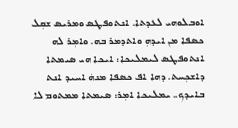ܐܘܒܠܘܗܝ ܠܥܕܬܐ. ܐܢܬܘܦܛܣ ܘܡܪܝܣ ܫܩܼܠ ܟܣܦܐ ܡܢ ܐܝܕܗܼ ܘܐܬܕܡܪ ܒܗ. ܘܐܡܼܪ ܠܗ ܐܢܬܘܦܛܣ ܠܝܡܠܝܟܐ: ܐܝܟܐ ܗܝ ܣܝܡܬܐ ܕܐܫܟܼܚܬ. ܕܗܐ ܐܦ ܟܣܦܐ ܡܢܗܿ ܐܚܝܕ ܐܢܬ ܒܐܝܕܟ.. ܝܡܠܝܟܐ ܐܡܼܪ: ܣܝܡܬܐ ܡܡܬܘܡ ܠܐ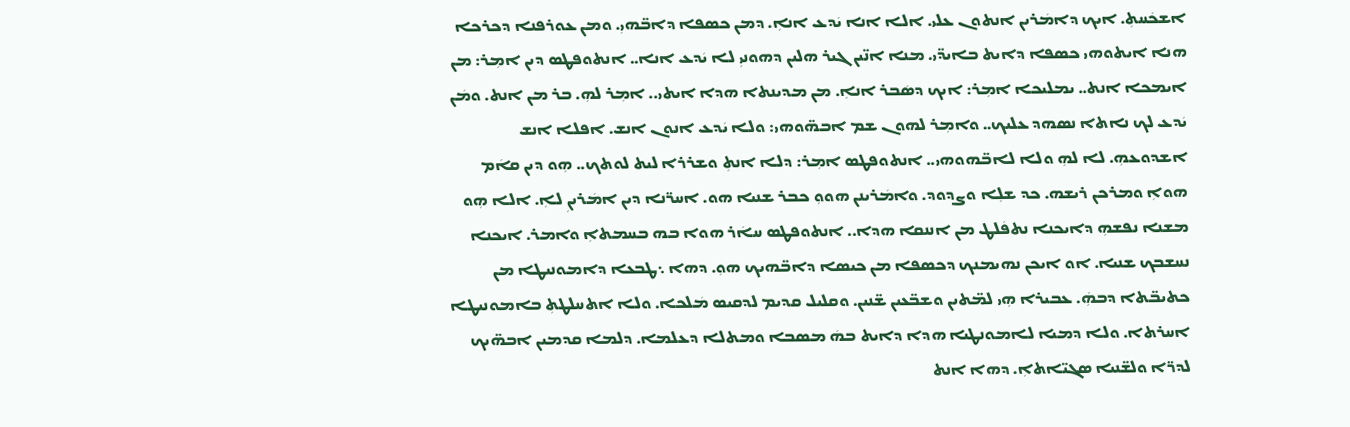ܐܫܟܿܚܬܼ. ܐܝܟ ܕܐܡܿܪܝܢ ܐܢܬܘܢ ܥܠܝ. ܐܠܐ ܐܢܐ ܝܿܕܥ ܐܢܐܼ. ܕܡܢ ܟܣܦܐ ܕܐܒ̈ܗܝܼ. ܘܡܢ ܥܘܪܦܢܐ ܕܟܪܟܐ ܗܢܐ ܐܝܬܘܗܝ ܟܣܦܐ ܕܐܝܬ ܒܐܝܕ̈ܝ. ܡܢܐ ܐܢ̈ܝܢ ܓܝܪ ܗܠܝܢ ܕܗܘܢܝܼ ܠܐ ܝܿܕܥ ܐܢܐ.. ܐܢܬܘܦܛܣ ܕܝܢ ܐܡܼܪ: ܡܢ ܐܝܡܟܐ ܐܢܬ.. ܝܡܠܝܟܐ ܐܡܼܪ: ܐܝܟ ܕܣܿܒܪ ܐܢܐܼ. ܡܢ ܡܕܝܢܬܐ ܗܕܐ ܐܝܬܝ.. ܐܡܼܪ ܠܗܼ. ܒܪ ܡܢ ܐܢܬ. ܘܡܿܢ ܝܿܕܥ ܠܟ ܢܐܬܐ ܢܣܗܕ ܥܠܝܟ.. ܘܐܡܼܪ ܠܗܘܢ ܫܡ ܐܒܗ̈ܘܗܝ: ܘܠܐ ܝܿܕܥ ܐܢܘܢ ܐܢܫ. ܐܦܠܐ ܐܢܫ ܐܫܕܘܥܗܼ. ܠܐ ܠܗܼ ܘܠܐ ܠܐܒ̈ܗܘܗܝ.. ܐܢܬܘܦܛܣ ܐܡܼܪ: ܕܠܐ ܐܢܬܼ ܘܫܪܪܐ ܠܝܬ ܠܘܬܟ.. ܗܼܘ ܕܝܢ ܩܐܿܡ ܗܘܐܼ ܘܡܪܟܢ ܪܝܫܗ. ܟܕ ܫܠܼܐ ܘܨܕܘܕ. ܘܐܡܿܪܝܢܢ ܗܘܘܼ ܟܒܪ ܫܢܝܐ ܗܘ. ܐܚܪ̈ܢܐ ܕܝܢ ܐܡܿܪܝܢܼ ܠܐܼ. ܐܠܐ ܗܼܘ ܡܫܢܐ ܢܦܫܗܼ ܕܐܝܟܢܐ ܢܬܦܿܠܛ ܡܢ ܐܢܢܩܐ ܗܕܐ.. ܐܢܬܘܦܛܣ ܚܐܿܪ ܗܘܐ ܒܗ ܒܚܡܬܐܼ ܘܐܡܪ. ܐܝܟܢܐ ܢܚܫܒܟ ܫܢܝܐ. ܐܘ ܐܝܟܢ ܢܗܝܡܢܟ ܕܟܣܦܐ ܡܢ ܟܝܣܐ ܕܐܒ̈ܗܝܟ ܗܘܼ. ܕܗܐ ܆ܛܒܥܐ ܕܐܡܘܢܝܛܐ ܡܢ ܟܬܝܒ̈ܬܐ ܕܒܗܼܿ. ܥܒܝܪܐ ܗܼܝ ܠܡ̈ܬܝܢ ܘܫܒ̈ܥܝܢ ܫ̈ܢܝܢ. ܘܩܠܝܠ ܩܕܝܡ ܠܕܩܝܣ ܡܿܠܟܐ. ܘܠܐ ܐܬܚܠܛܬܼ ܒܐܡܘܢܝܛܐ ܐܚܪܬܐ. ܘܠܐ ܕܡܝܐ ܠܐܡܘܢܛܝܐ ܗܕܐ ܕܐܝܬ ܒܗܿ ܡܣܒܐ ܘܡܬܠܐ ܕܥܠܡܐ. ܕܠܡܐ ܩܕܡܝܢ ܐܒܗ̈ܝܟ ܠܕܪ̈ܐ ܘܠܫ̈ܢܝܐ ܣܓܝ̈ܐܬܐܼ. ܕܗܐ ܐܢܬ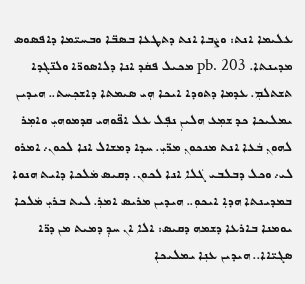ܥܠܝܡܐ ܐܢܬ: ܘܨܿܒܐ ܐܢܬ ܕܬܛܥܐ ܒܣܒ̈ܐ ܘܒܚܝ̈ܡܐ ܕܐܦܣܘܣ ܡܕܝܢܬܐ. pb. 203 ܡܟܝܠ ܦܩܿܕ ܐܢܐ ܕܠܐܣܘܪ̈ܐ ܘܠܢ̈ܓܕܐ ܬܫܬܠܡܼ. ܥܕܡܐ ܕܬܘܕܐ ܐܝܟܐ ܗܼܝ ܣܝܡܬܐ ܕܐܫܟܼܚܬ.. ܗܝܕܝܢ ܝܡܠܝܟܐ ܟܕ ܫܡܼܥ ܗܠܝܢܼ ܢܦܼܠ ܥܠ ܐܦ̈ܘܗܝ ܩܕܡܘܗܝܼ ܘܐܡܼܪ ܠܗܘܢܼ ܒܿܥܐ ܐܢܬ ܡܢܟܘܢܼ ܡܪ̈ܝܼ. ܚܕܐ ܕܡܫܐܠ ܐܢܐ ܠܟܘܢ܇ ܐܡܪܘ ܠܝ܇ ܘܟܠ ܕܒܠܒܝ ܓܿܠܐ ܐܢܐ ܠܟܘܢ. ܕܩܝܣ ܡܿܠܟܐ ܕܐܝܬ ܗܢܘܐ ܒܡܕܝܢܬܐ ܗܕܐܼ ܐܝܟܘܼ.. ܗܝܕܝܢ ܡܪܝܣ ܐܡܪܼ. ܠܝܬ ܒܪܝܼ ܡܿܠܟܐ ܝܘܡܢܐ ܒܐܪܥܐ ܕܫܡܗ ܕܩܝܣ: ܐܠܐ ܐܢ ܚܕܼ ܕܡܝܬ ܡܢ ܕܪ̈ܐ ܣܓܝ̈ܐܐ.. ܗܝܕܝܢ ܥܢܼܐ ܝܡܠܝܟܐܼ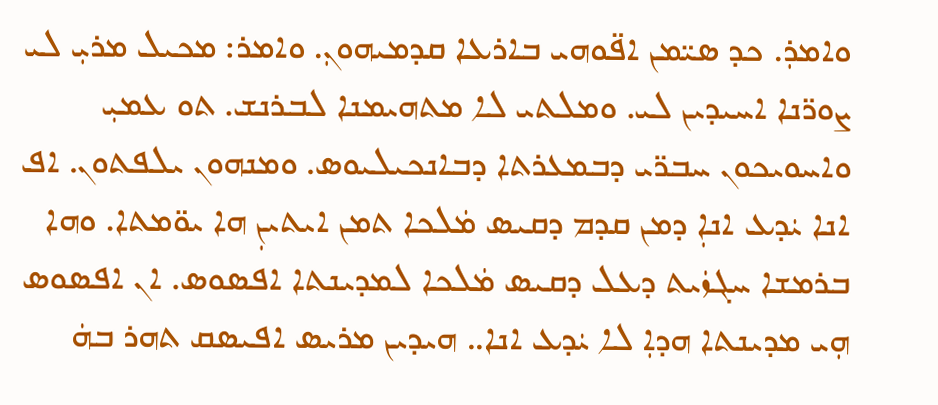ܘܐܡܪܼ. ܟܕ ܣܝ̈ܡܢ ܐܦ̈ܘܗܝ ܒܐܪܥܐ ܩܕܡܝܗܘܢܼ. ܘܐܡܪ: ܡܟܝܠ ܡܪܝܼ ܠܝ ܨܘܪ̈ܢܐ ܐܚܝܕܝܢ ܠܝ. ܘܡܠܬܝ ܠܐ ܡܬܗܝܡܢܐ ܠܒܪܢܫ. ܬܘ ܥܡܝܼ ܘܐܚܘܝܟܘܢ ܚܒܪ̈ܝ ܕܒܡܥܪܬܐ ܕܒܐܢܟܝܠܝܘܣ. ܘܡܢܗܘܢ ܝܠܦܬܘܢ. ܐܦ ܐܢܐ ܝܿܕܥ ܐܢܐܼ ܕܡܢ ܩܕܡ ܕܩܝܣ ܡܿܠܟܐ ܬܡܢ ܐܝܬܝܢܼ ܗܐ ܝܘ̈ܡܬܐ. ܘܗܐ ܒܪܡܫܐ ܚܓܙܿܝܬ ܕܥܠ ܕܩܝܣ ܡܿܠܟܐ ܠܡܕܝܢܬܐ ܐܦܣܘܣ. ܐܢ ܐܦܣܘܣ ܗܼܝ ܡܕܝܢܬܐ ܗܕܐܼ ܠܐ ܝܿܕܥ ܐܢܐ.. ܗܝܕܝܢ ܡܪܝܣ ܐܦܝܣܩ ܬܗܪ ܒܗܿ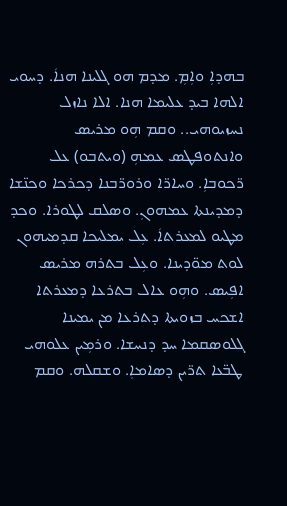ܒܗܕܐܼ ܘܐܼܡܼ. ܡܕܡ ܗܘ ܓܠܝܢܐ ܗܢܐܿ. ܕܚܘܝ ܐܠܗܐ ܒܝܕ ܥܠܝܡܐ ܗܢܐ. ܐܠܐ ܢܐܙܠ ܢܚܙܝܘܗܝ.. ܘܩܡ ܗܼܘ ܡܪܝܣ ܘܐܢܬܘܦܛܣ ܥܡܗܼ (ܘܝܬܒܘ) ܥܠ ܪ̈ܟܘܒܐܼ. ܘܚܐܪ̈ܐ ܘܪܘܪ̈ܒܢܐ ܕܟܪܟܐ ܘܟܢ̈ܫܐ ܕܡܕܝܢܬܐ ܥܡܗܘܢܼ. ܘܣܠܩ ܠܛܘܪܐ. ܘܟܕ ܡܛܝܘ ܠܡܥܪܬܐܿ. ܥܼܠ ܝܡܠܝܟܐ ܩܕܡܝܗܘܢ ܠܘܬ ܡܘ̈ܕܝܢܐ. ܘܥܼܠ ܒܬܪܗ ܡܪܝܣ ܐܦܼܝܣ. ܘܗܼܘ ܥܐܠ ܒܬܪܥܐ ܕܡܥܪܬܐ ܐܫܟܚ ܒܙܘܝܬܐ ܕܬܪܥܐ ܡܢ ܝܡܝܢܐ ܓܠܘܣܩܡܐ ܚܕ ܕܢܚܫܐ. ܘܪܡܼܝܢ ܥܠܘܗܝ ܛܒ̈ܥܐ ܬܪ̈ܝܢ ܕܣܐܡܐܼ. ܘܫܩܠܗ. ܘܩܡ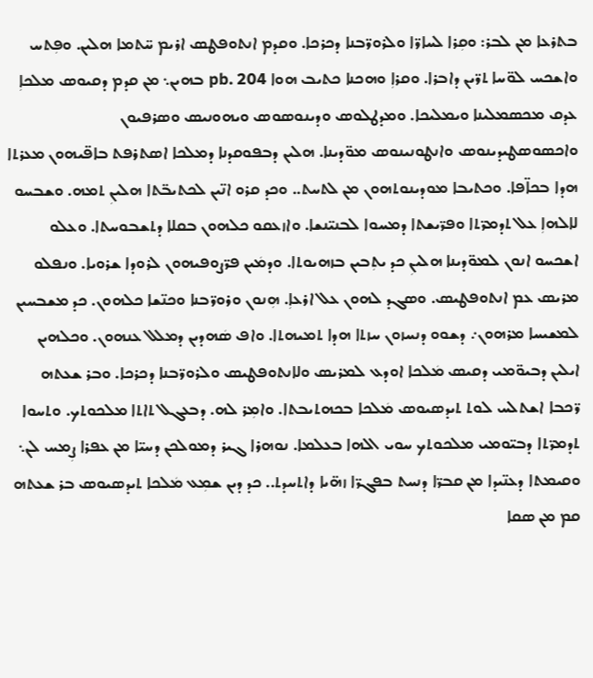ܒܬܪܥܐ ܡܢ ܠܒܪ: ܘܩܼܪܐ ܠܚܐܪ̈ܐ ܘܠܪܘܪ̈ܒܢܐ ܕܟܪܟܐ. ܘܩܕܡ ܐܢܬܘܦܛܣ ܐܪܝܡ ܚ̈ܬܡܐ ܗܠܝܢ. ܘܦܼܬܚ ܘܐܫܟܚ ܠܘ̈ܚܐ ܬܪ̈ܝܢ ܕܐܒܪܐ. ܘܩܪܐܼ ܘܗܟܢܐ ܟܬܝܒ ܗܘܐ pb. 204 ܒܗܝܢ܆ ܡܢ ܩܕܡ ܕܩܝܘܣ ܡܠܟܐܼ ܥܕܩ ܡܟܣܡܠܝܢܐ ܘܝܡܠܝܟܐ. ܘܡܕܛܠܘܣ ܘܕܝܢܘܣܘܣ ܘܝܗܘܢܝܣ ܘܣܪܦܝܘܢ ܘܐܟܣܘܣܛܝܕܝܢܘܣ ܘܐܢܛܘܢܝܢܘܣ ܡܘ̈ܕܝܢܐ. ܗܠܝܢ ܕܒܦܘܩܕܢܐ ܕܡܠܟܐ ܐܣܬܪܦܬ ܒܐܦ̈ܝܗܘܢ ܡܥܪܬܐ ܗܕܐ ܒܟܐ̈ܦܐ. ܘܟܬܝܒܐ ܡܘܕܝܢܘܬܗܘܢ ܡܢ ܠܬܚܬ.. ܘܟܕ ܩܪܘ ܐܢ̈ܝܢ ܠܟܬܝܒ̈ܬܐ ܗܠܝܢܼ ܬܡܗ. ܘܫܒܚܘ ܠܐܠܗܐܼ ܥܠ ܬܕܡܪ̈ܬܐ ܘܦܪ̈ܝܫܬܐ ܕܡܚܘܐ ܠܒܢܝ̈ܢܫܐ. ܘܐܙܥܩܘ ܟܠܗܘܢ ܒܩܠܐ ܕܬܫܒܘܚܬܐ. ܘܥܠܘ ܐܫܟܚܘ ܐܢܘܢ ܠܡܘ̈ܕܝܢܐ ܗܠܝܢܼ ܟܕ ܝܬܼܒܝܢ ܒܙܗܝܘܬܐ. ܘܕܡܿܝܢ ܦܪ̈ܨܘܦܝܗܘܢ ܠܪܘܕܐ ܫܪܘܝܐ. ܘܢܦܠܘ ܡܪܝܣ ܥܡ ܐܢܬܘܦܛܝܣ. ܘܣܓܕ ܠܗܘܢ ܥܠ ܐܪܥܐܼ. ܗܼܢܘܢ ܘܪܘܪ̈ܒܢܐ ܘܟܢ̈ܫܐ ܟܠܗܘܢ. ܟܕ ܡܫܒܚܝܢ ܠܡܫܝܚܐ ܡܪܗܘܢ܇ ܕܫܘܘ ܕܢܚܙܘܢ ܚܙܬܐ ܗܕܐ ܬܡܝܗܬܐ. ܘܐܦ ܣܿܗܕܝܢ ܕܡܠܠ ܥܢܗܘܢ. ܘܟܠܗܝܢ ܐܝܠܝܢ ܕܒܝܘ̈ܡܝ ܕܩܝܣ ܡܿܠܟܐ ܐܘܕܥ ܠܡܪܝܣ ܘܠܐܢܬܘܦܛܝܣ ܘܠܪܘܪ̈ܒܢܐ ܕܟܪܟܐ. ܘܒܪ ܫܥܬܗ ܪ̈ܟܒܐ ܐܫܬܠܚ ܠܘܬ ܬܝܕܣܝܘܣ ܡܿܠܟܐ ܒܟܗܬܝܒܬܐ. ܘܐܡܼܪ ܠܗ. ܕܒܥܓܠ ܬܐܬܐ ܡܠܟܘܬܟ. ܘܬܚܘܐ ܬܕܡܪ̈ܬܐ ܕܒܝ̈ܘܡܝ ܡܠܟܘܬܟ ܚܘܝ ܐܠܗܐ ܒܥܠܡܐ. ܢܘܗܪܐ ܓܝܪ ܕܡܘܠܟܢ ܕܚܝ̈ܐ ܡܢ ܥܦܪܐ ܨܼܡܚ ܠܢ܆ ܘܩܝܡܬܐ ܕܥܢ̈ܝܕܐ ܡܢ ܩܒܪ̈ܐ ܕܢܚܬ ܒܦܓܪ̈ܐ ܙܗ̈ܝܐ ܕܐܬܚܕܬ.. ܟܕ ܕܝܢ ܫܡܼܥ ܡܿܠܟܐ ܬܝܕܣܝܘܣ ܒܪ ܫܥܬܗ ܩܡ ܡܢ ܣܩܐ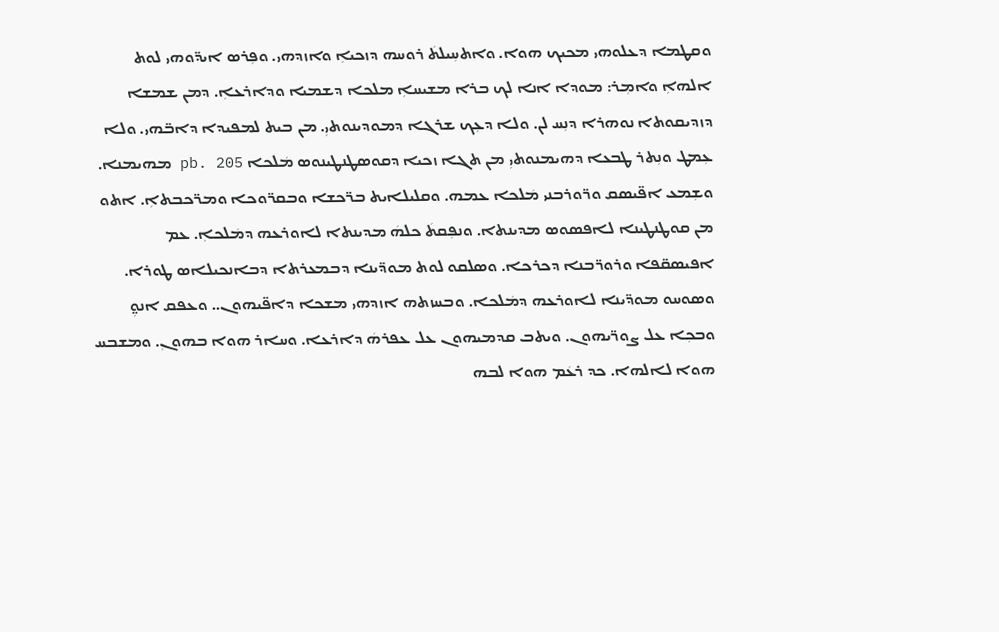ܘܩܛܡܐ ܕܥܠܘܗܝ ܡܟܝܟ ܗܘܐ. ܘܐܬܚܼܝܠܬܿ ܪܘܚܗ ܕܙܟܝܐܼ ܘܐܙܕܗܝ. ܘܦܼܪܣ ܐܝܕ̈ܘܗܝ ܠܘܬ ܐܠܗܐܼ ܘܐܡܼܪ: ܡܘܕܐ ܐܢܐ ܠܟ ܒܪܐ ܡܫܝܚܐܼ ܡܠܟܐ ܕܫܡܝܐ ܘܕܐܪܥܐܼ. ܕܡܢ ܫܡܫܐ ܕܙܕܝܩܘܬܐ ܢܘܗܪܐ ܕܢܼܚ ܠܢ. ܘܠܐ ܕܥܼܟ ܫܪܓܐ ܕܡܘܕܝܢܘܬܝܼ. ܡܢ ܒܝܬ ܠܡܦܝܕܐ ܕܐܒ̈ܗܝ. ܘܠܐ ܥܼܡܛ ܘܢܼܬܪ ܛܒܥܐ ܕܗܝܡܢܘܬܝܼ ܡܢ ܬܓܐ ܙܟܝܐ ܕܩܘܣܛܢܛܝܢܘܣ ܡܿܠܟܐ pb. 205 ܡܗܝܡܢܐ. ܘܫܼܡܥ ܐܦ̈ܝܣܩ ܘܪ̈ܘܪܒܢܝ ܡܿܠܟܐ ܥܡܗ. ܘܩܠܝܠܐܝܬ ܒܪ̈ܟܫܐ ܘܒܩܪ̈ܘܟܐ ܘܡܪ̈ܟܒܬܐܼ. ܐܬܘ ܡܢ ܩܘܛܢܛܝܢܐ ܠܐܦܣܘܣ ܡܕܝܢܬܐ. ܘܢܦܼܩܬܿ ܟܠܗܿ ܡܕܝܢܬܐ ܠܐܘܪܥܗ ܕܡܿܠܟܐܼ. ܥܡ ܐܦܝܣܩ̈ܦܐ ܘܪܘܪ̈ܒܢܐ ܕܟܪܟܐ. ܘܣܠܩܘ ܠܘܬ ܡܘܕ̈ܝܢܐ ܕܒܡܥܪܬܐ ܕܒܐܢܟܝܠܐܣ ܛܘܪܐ. ܘܣܘܚܘ ܡܘܕ̈ܝܢܐ ܠܐܘܪܥܗ ܕܡܿܠܟܐ. ܘܒܚܙܬܗ ܐܙܕܗܝ ܡܫܟܐ ܕܐܦ̈ܝܗܘܢ.. ܘܥܦܩ ܐܢܘ̤ܼ ܘܒܟܼܐ ܥܠ ܨܘܪ̈ܝܗܘܢ. ܘܝܬܒ ܩܕܡܝܗܘܢ ܥܠ ܥܦܪܗܿ ܕܐܪܥܐ. ܘܚܐܪ ܗܘܐ ܒܗܘܢܼ. ܘܡܫܒܚ ܗܘܐ ܠܐܠܗܐ. ܟܕ ܪܥܿܡ ܗܘܐ ܠܒܗ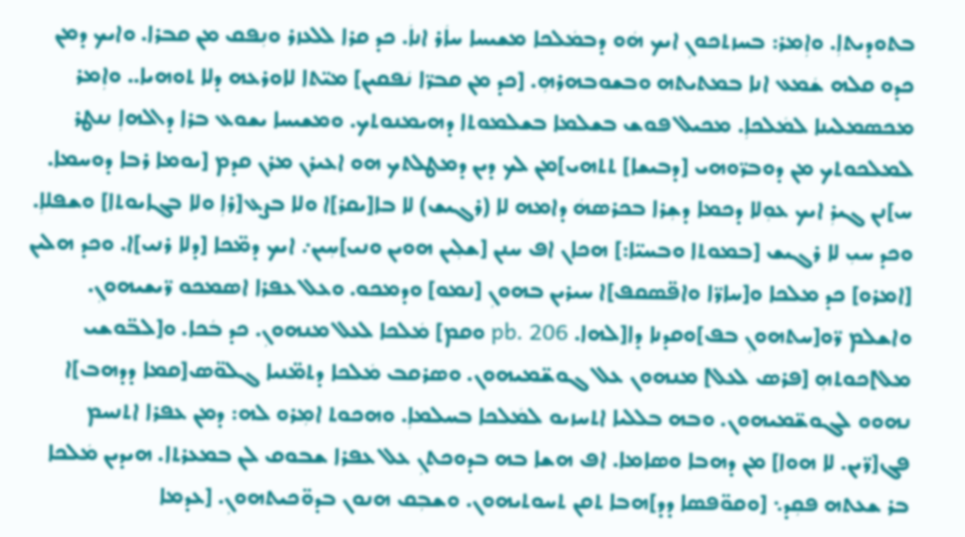ܒܬܘܕܝܬܐܼ. ܘܐܼܡܪ: ܒܚܙܬܟܘܢܼ ܐܝܟ ܗܿܘ ܕܒܡܿܠܟܐ ܡܫܝܚܐ ܚܐܿܪ ܐܢܐܿ. ܟܕ ܩܪܐ ܠܠܥܙܪ ܘܢܼܦܩ ܡܢ ܩܒܪܐ. ܘܐܝܟ ܕܡܢ ܟܕܘ ܩܠܗ ܫܿܡܥ ܐܢܐ ܒܡܬܝܬܗ ܘܒܫܘܒܗܪܗܼ. [ܟܕ ܡܢ ܩܒܪ̈ܐ ܢܿܦܩܝܢ] ܡܝ̈ܬܐ ܠܐܘܪܥܗ ܕܠܐ ܬܘܗܝܐ.. ܘܐܼܡܪ ܡܟܣܡܠܝܢܐ ܠܡܿܠܟܐܼ. ܡܟܝܠ ܦܘܫ ܒܫܠܡܐ ܒܫܠܡܘܬܐ ܕܗܝܡܢܘܬܟ. ܘܡܫܝܚܐ ܝܫܘܥ ܒܪܐ ܕܐܠܗܐܼ ܢܢܛܪ ܠܡܠܟܘܬܟ ܡܢ ܕܘܒܪ̈ܘܗܝ [ܕܒܝܫܐ] ܬܬܗܝ]ܡܢ ܠܟ ܕܝܢ ܕܡܛܠܬܟ ܗܘ ܐܥܝܪܢ ܡܪܢ ܩܕܡ [ܝܘܡܐ ܪܒܐ ܕܘܚܡܐ. ܚ]ܢܢ ܓܝܪܼ ܐܝܟ ܥܘܼܠܐ ܕܟܡܐ ܕܫܼܪܐ ܒܟܪܣܗܿ ܕܐܡܗ ܠܐ (ܪܓܝܫ) ܠܐ ܒܐ[ܝܩܪ]ܐ ܘܠܐ ܒܨܥ[ܪܐܼ ܘܠܐ ܒܓܐܝܘܬܐ] ܘܫܦܠܐܼ. ܘܟܕ ܚܝܼ ܠܐ ܪܓܝܫ [ܒܡܘܬܐ ܘܒܚܝ̈ܐ:] ܗܟܐܢ ܐܦ ܚܢܢ [ܫܠܼܝܢ ܗܘܝܢ ܘܢܝ]ܚܼܝܢ܇ ܐܝܟ ܕܡ̈ܟܐ [ܕܠܐ ܪܢܝ]ܐ. ܘܟܕ ܗܠܝܢ [ܐܡܪܘ] ܟܕ ܡܠܟܐ ܘ[ܚܐܪ̈ܐ ܘܐܦ̈ܣܩܦ]ܐ ܚܝܪܝܢ ܒܗܘܢܼ [ܢܡܘ] ܘܕܡܟܘ. ܘܥܠ ܥܦܪܐ ܐܣܡܟܘ ܪ̈ܝܫܝܗܘܢܼ. ܘܐܫܠܡ ܪ̈ܘ[ܚܬܗܘܢܼ ܒܦ]ܘܩܕܢܐ ܕܐ[ܠܗܐ. pb. 206 ܘܩܡ] ܡܿܠܟܐ ܠܥܠ ܡܢܗܘܢܼ. ܟܕ ܒܿܟܐ. ܘ[ܠܒ̈ܘܫܝ ܡܠ]ܟܘܬܗܼ [ܦܪܣ ܠܥܠ] ܡܢܗܘܢ ܥܠ ܓܘܫ̈ܡܝܗܘܢ. ܘܣܪܩܒ ܡܿܠܟܐ ܕܬܡ̈ܢܝܐ ܓܠܘ̈ܣ[ܩܡܐ ܕܕܗܒ]ܐ ܢܗܘܘ ܠܓܘܫ̈ܡܝܗܘܢ. ܘܒܗ ܒܠܠܝܐ ܐܬܚܙܝܘ ܠܡܿܠܟܐ ܒܚܠܡܐܼ. ܘܗܟܘܬ ܐܡܼܪܘ ܠܗ: ܕܡܢ ܥܦܪܐ ܐܬܢܚܡ ܦܓ[ܪ̈ܝܢ. ܠܐ ܗܘܐ] ܡܢ ܕܗܒܐ ܘܣܐܡܐ. ܐܦ ܗܫܐ ܒܗ ܒܕܘܟܬܢܼ ܥܠ ܥܦܪܐ ܫܒܘܩ ܠܢ ܒܡܥܪܬܐ. ܗܝܕܝܢ ܡܿܠܟܐ ܒܪ ܫܥܬܗ ܦܩܼܕ܆ [ܘܩܘ̈ܦܣܐ ܕܕ]ܗܒܐ ܬܩܢ ܬܚܘܬܝܗܘܢ. ܘܫܒܼܩ ܗܢܘܢ ܒܕܘ̈ܟܝܬܗܘܢܼ. [ܥܕܡܐ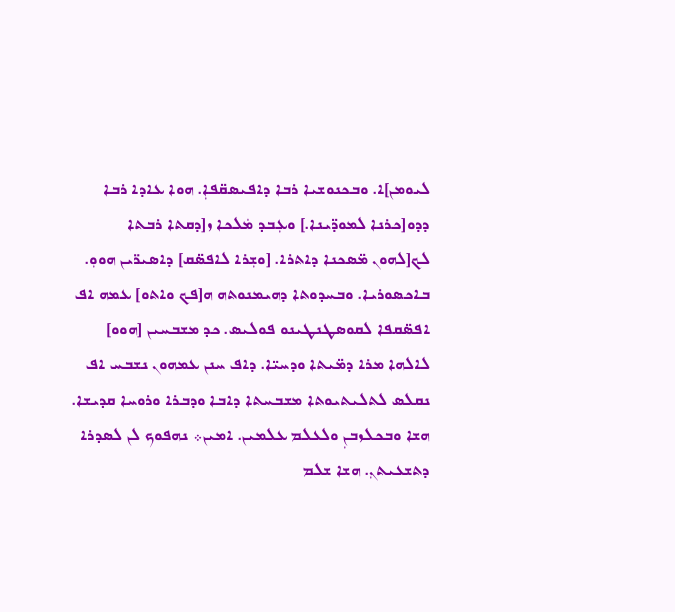ܠܝܘܡܢ]ܐ. ܘܒܟܢܘܫܝܐ ܪܒܐ ܕܐܦܝܣܩ̈ܦܐܼ. ܗܘܐ ܥܐܕܐ ܪܒܐ ܕܕܘ[ܟܪܢܐ ܠܡܘܕ̈ܝܢܐ.] ܘܥܼܒܕ ܡܿܠܟܐ ܙ[ܕܩܬܐ ܪܒܬܐ ܠܟ[ܠܗܘܢ ܡ̈ܣܟܢܐ ܕܐܬܪܐ. [ܘܫܼܪܐ ܠܐܦܣ̈ܩ] ܕܐܣܝܪ̈ܝܢ ܗܘܘܼ. ܒܐܟܣܘܪܝܐ. ܘܒܚܕܘܬܐ ܕܗܝܡܢܘܬܗ ܗ[ܦܟ ܘܐܬܘ] ܥܡܗ ܐܦ ܐܦܣ̈ܩܦܐ ܠܩܘܣܛܢܛܝܢܘ ܦܘܠܝܣ. ܟܕ ܡܫܒܚܝܢ [ܗܘܘ] ܠܐܠܗܐ ܡܪܐ ܕܡ̈ܝܬܐ ܘܕܚܝ̈ܐ. ܕܐܦ ܚܢܢ ܥܡܗܘܢ ܢܫܒܚ ܐܦ ܢܩܠܣ ܠܬܠܝܬܝܘܬܐ ܡܫܒܚܬܐ ܕܐܒܐ ܘܕܒܪܐ ܘܪܘܚܐ ܩܕܝܫܐ. ܗܫܐ ܘܒܟܠܙܒܢܼ ܘܠܥܠܡ ܥܠܡܝܢ. ܐܡܝܢ܀ ܢܗܦܘܟ ܠܢ ܠܣܕܪܐ ܕܬܫܥܝܬܢܼ. ܗܫܐ ܫܠܡ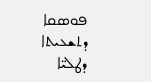ܦܘܣܩܐ ܕܬܫܥܝܬܐ ܕܛܠܝ̈ܐ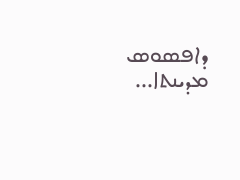ܕܐܦܣܘܣ ܡܕܝܢܬܐ...